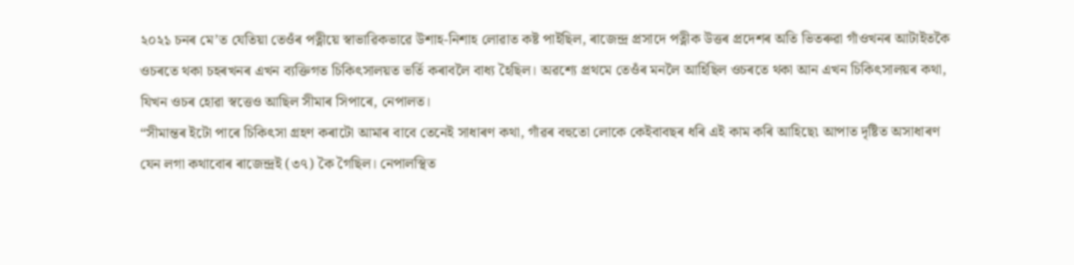২০২১ চনৰ মে’ত যেতিয়া তেওঁৰ পত্নীয়ে স্বাভাৱিকভাৱে উশাহ-নিশাহ লোৱাত কষ্ট পাইছিল, ৰাজেন্দ্ৰ প্ৰসাদে পত্নীক উত্তৰ প্রদেশৰ অতি ভিতৰুৱা গাঁওখনৰ আটাইতকৈ ওচৰতে থকা চহৰখনৰ এখন ব্যক্তিগত চিকিৎসালয়ত ভৰ্তি কৰাবলৈ বাধ্য হৈছিল। অৱশ্যে প্রথমে তেওঁৰ মনলৈ আহিছিল ওচৰতে থকা আন এখন চিকিৎসালয়ৰ কথা, যিখন ওচৰ হোৱা স্বত্তেও আছিল সীমাৰ সিপাৰে, নেপালত।
“সীমান্তৰ ইটো পাৰে চিকিৎসা গ্ৰহণ কৰাটো আমাৰ বাবে তেনেই সাধাৰণ কথা, গাঁৱৰ বহুতো লোকে কেইবাবছৰ ধৰি এই কাম কৰি আহিছে৷ আপাত দৃষ্টিত অসাধাৰণ যেন লগা কথাবোৰ ৰাজেন্দ্ৰই (৩৭) কৈ গৈছিল। নেপালস্থিত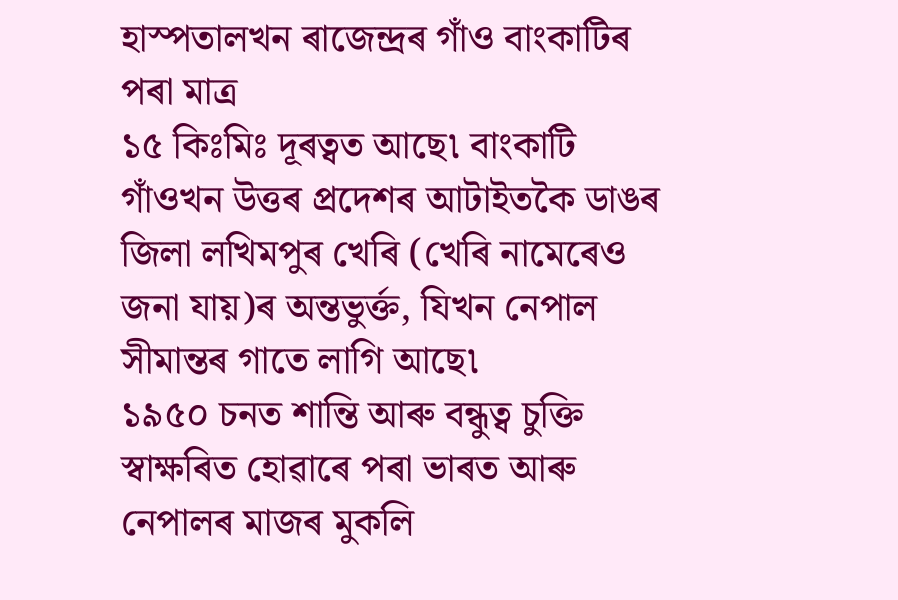হাস্পতালখন ৰাজেন্দ্ৰৰ গাঁও বাংকাটিৰ পৰা মাত্ৰ
১৫ কিঃমিঃ দূৰত্বত আছে৷ বাংকাটি গাঁওখন উত্তৰ প্ৰদেশৰ আটাইতকৈ ডাঙৰ জিলা লখিমপুৰ খেৰি (খেৰি নামেৰেও জনা যায়)ৰ অন্তভুৰ্ক্ত, যিখন নেপাল সীমান্তৰ গাতে লাগি আছে৷
১৯৫০ চনত শান্তি আৰু বন্ধুত্ব চুক্তি স্বাক্ষৰিত হোৱাৰে পৰা ভাৰত আৰু নেপালৰ মাজৰ মুকলি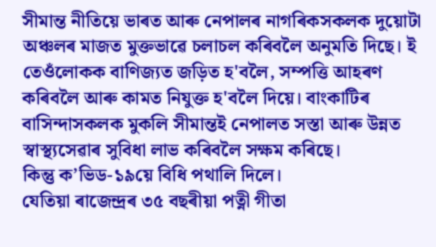সীমান্ত নীতিয়ে ভাৰত আৰু নেপালৰ নাগৰিকসকলক দুয়োটা অঞ্চলৰ মাজত মুক্তভাৱে চলাচল কৰিবলৈ অনুমতি দিছে। ই তেওঁলোকক বাণিজ্যত জড়িত হ'বলৈ, সম্পত্তি আহৰণ কৰিবলৈ আৰু কামত নিযুক্ত হ'বলৈ দিয়ে। বাংকাটিৰ বাসিন্দাসকলক মুকলি সীমান্তই নেপালত সস্তা আৰু উন্নত স্বাস্থ্যসেৱাৰ সুবিধা লাভ কৰিবলৈ সক্ষম কৰিছে।
কিন্তু ক’ভিড-১৯য়ে বিধি পথালি দিলে।
যেতিয়া ৰাজেন্দ্ৰৰ ৩৫ বছৰীয়া পত্নী গীতা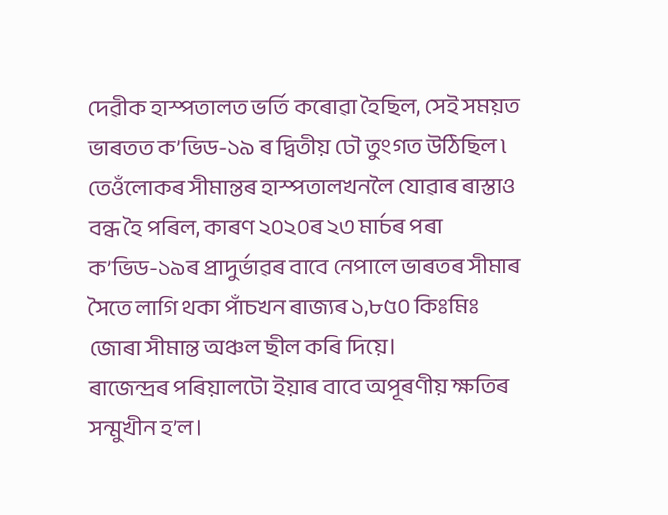দেৱীক হাস্পতালত ভৰ্তি কৰোৱা হৈছিল, সেই সময়ত ভাৰতত ক’ভিড-১৯ ৰ দ্বিতীয় ঢৌ তুংগত উঠিছিল ৷ তেওঁলোকৰ সীমান্তৰ হাস্পতালখনলৈ যোৱাৰ ৰাস্তাও বন্ধ হৈ পৰিল, কাৰণ ২০২০ৰ ২৩ মাৰ্চৰ পৰা ক’ভিড-১৯ৰ প্ৰাদুৰ্ভাৱৰ বাবে নেপালে ভাৰতৰ সীমাৰ সৈতে লাগি থকা পাঁচখন ৰাজ্যৰ ১,৮৫০ কিঃমিঃ জোৰা সীমান্ত অঞ্চল ছীল কৰি দিয়ে।
ৰাজেন্দ্ৰৰ পৰিয়ালটো ইয়াৰ বাবে অপূৰণীয় ক্ষতিৰ সন্মুখীন হ’ল।